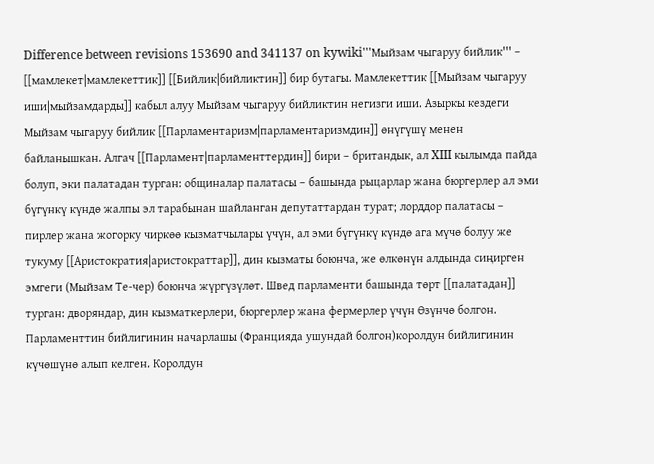Difference between revisions 153690 and 341137 on kywiki'''Мыйзам чыгаруу бийлик''' – [[мамлекет|мамлекеттик]] [[Бийлик|бийликтин]] бир бутагы. Мамлекеттик [[Мыйзам чыгаруу иши|мыйзамдарды]] кабыл алуу Мыйзам чыгаруу бийликтин негизги иши. Азыркы кездеги Мыйзам чыгаруу бийлик [[Парламентаризм|парламентаризмдин]] өнүгүшү менен байланышкан. Алгач [[Парламент|парламенттердин]] бири – британдык, ал XIII кылымда пайда болуп, эки палатадан турган: общиналар палатасы – башында рыцарлар жана бюргерлер ал эми бүгүнкү күндө жалпы эл тарабынан шайланган депутаттардан турат; лорддор палатасы – пирлер жана жогорку чиркөө кызматчылары үчүн, ал эми бүгүнкү күндө ага мүчө болуу же тукуму [[Аристократия|аристократтар]], дин кызматы боюнча, же өлкөнүн алдында сиңирген эмгеги (Мыйзам Те-чер) боюнча жүргүзүлөт. Швед парламенти башында төрт [[палатадан]] турган: дворяндар, дин кызматкерлери, бюргерлер жана фермерлер үчүн Өзүнчө болгон. Парламенттин бийлигинин начарлашы (Францияда ушундай болгон)королдун бийлигинин күчөшүнө алып келген. Королдун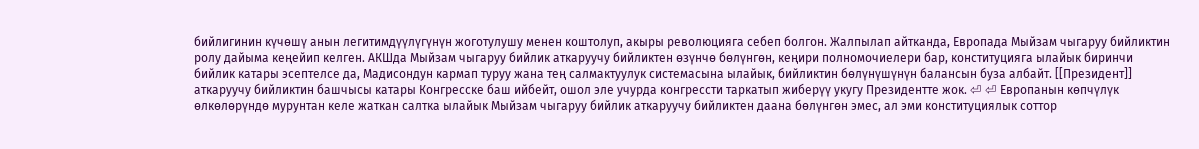бийлигинин күчөшү анын легитимдүүлүгүнүн жоготулушу менен коштолуп, акыры революцияга себеп болгон. Жалпылап айтканда, Европада Мыйзам чыгаруу бийликтин ролу дайыма кеңейип келген. АКШда Мыйзам чыгаруу бийлик аткаруучу бийликтен өзүнчө бөлүнгөн, кеңири полномочиелери бар, конституцияга ылайык биринчи бийлик катары эсептелсе да, Мадисондун кармап туруу жана тең салмактуулук системасына ылайык, бийликтин бөлүнүшүнүн балансын буза албайт. [[Президент]] аткаруучу бийликтин башчысы катары Конгресске баш ийбейт, ошол эле учурда конгрессти таркатып жиберүү укугу Президентте жок. ⏎ ⏎ Европанын көпчүлүк өлкөлөрүндө мурунтан келе жаткан салтка ылайык Мыйзам чыгаруу бийлик аткаруучу бийликтен даана бөлүнгөн эмес, ал эми конституциялык соттор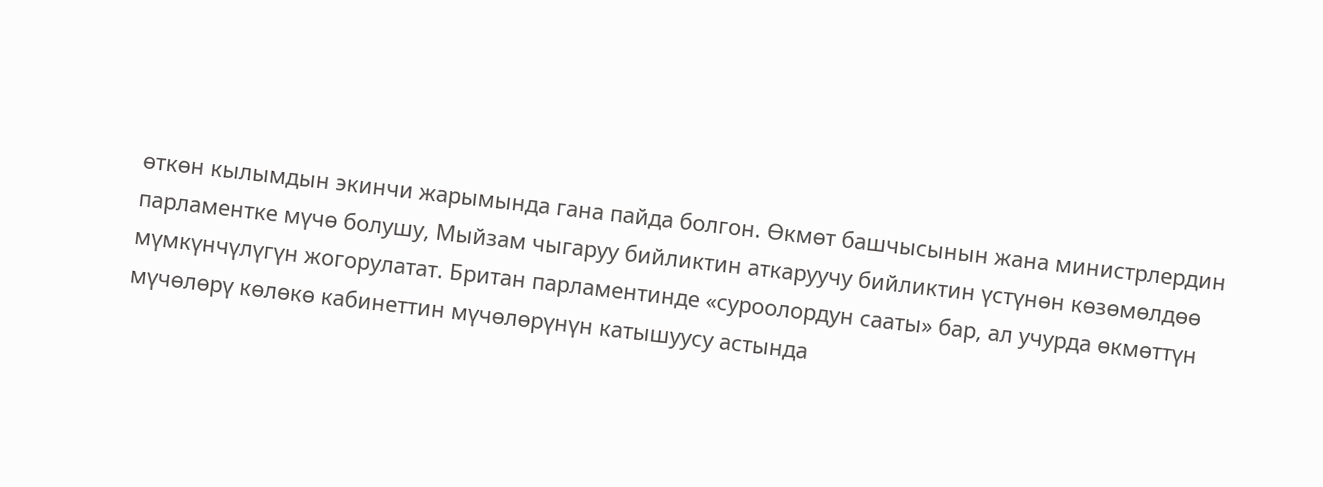өткөн кылымдын экинчи жарымында гана пайда болгон. Өкмөт башчысынын жана министрлердин парламентке мүчө болушу, Мыйзам чыгаруу бийликтин аткаруучу бийликтин үстүнөн көзөмөлдөө мүмкүнчүлүгүн жогорулатат. Британ парламентинде «суроолордун сааты» бар, ал учурда өкмөттүн мүчөлөрү көлөкө кабинеттин мүчөлөрүнүн катышуусу астында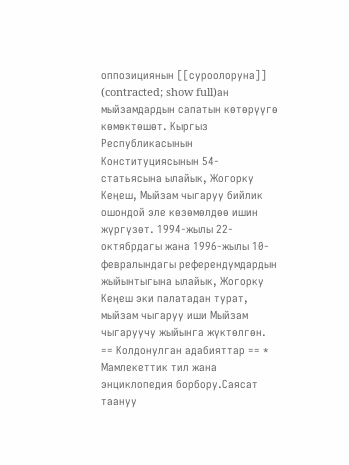оппозициянын [[суроолоруна]] (contracted; show full)ан мыйзамдардын сапатын көтөрүүгө көмөктөшөт. Кыргыз Республикасынын Конституциясынын 54-статьясына ылайык, Жогорку Кеңеш, Мыйзам чыгаруу бийлик ошондой эле көзөмөлдөө ишин жүргүзөт. 1994-жылы 22-октябрдагы жана 1996-жылы 10-февралындагы референдумдардын жыйынтыгына ылайык, Жогорку Кеңеш эки палатадан турат, мыйзам чыгаруу иши Мыйзам чыгаруучу жыйынга жүктөлгөн. == Колдонулган адабияттар == * Мамлекеттик тил жана энциклопедия борбору.Саясат таануу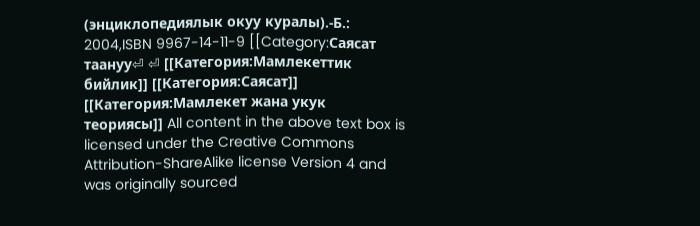(энциклопедиялык окуу куралы).-Б.: 2004,ISBN 9967-14-11-9 [[Category:Саясат таануу⏎ ⏎ [[Категория:Мамлекеттик бийлик]] [[Категория:Саясат]] [[Категория:Мамлекет жана укук теориясы]] All content in the above text box is licensed under the Creative Commons Attribution-ShareAlike license Version 4 and was originally sourced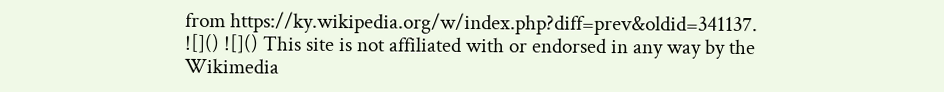from https://ky.wikipedia.org/w/index.php?diff=prev&oldid=341137.
![]() ![]() This site is not affiliated with or endorsed in any way by the Wikimedia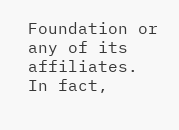Foundation or any of its affiliates. In fact,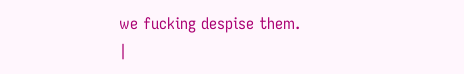we fucking despise them.
|